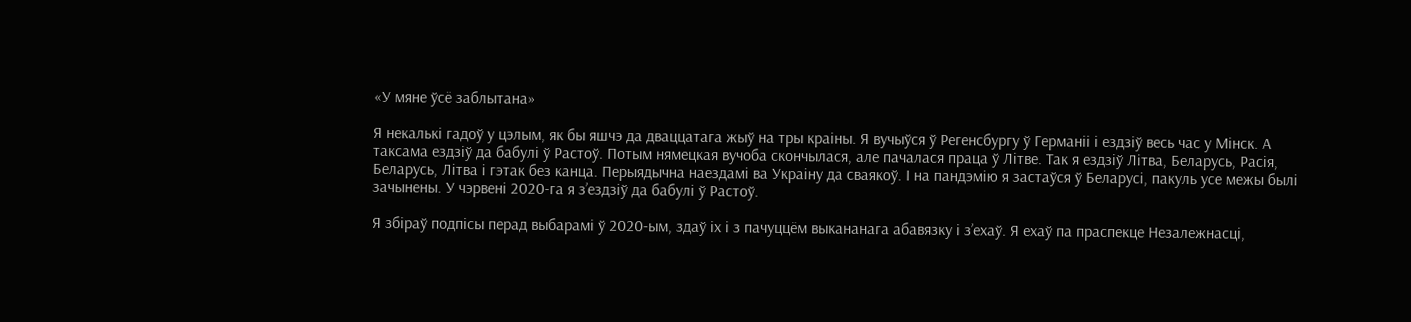«У мяне ўсё заблытана»

Я некалькі гадоў у цэлым, як бы яшчэ да дваццатага жыў на тры краіны. Я вучыўся ў Регенсбургу ў Германіі і ездзіў весь час у Мінск. А таксама ездзіў да бабулі ў Растоў. Потым нямецкая вучоба скончылася, але пачалася праца ў Літве. Так я ездзіў Літва, Беларусь, Расія, Беларусь, Літва і гэтак без канца. Перыядычна наездамі ва Украіну да сваякоў. І на пандэмію я застаўся ў Беларусі, пакуль усе межы былі зачынены. У чэрвені 2020-га я з’ездзіў да бабулі ў Растоў.

Я збіраў подпісы перад выбарамі ў 2020-ым, здаў іх і з пачуццём выкананага абавязку і з’ехаў. Я ехаў па праспекце Незалежнасці,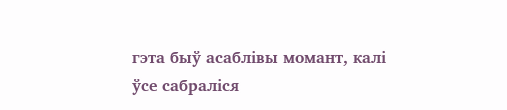гэта быў асаблівы момант, калі ўсе сабраліся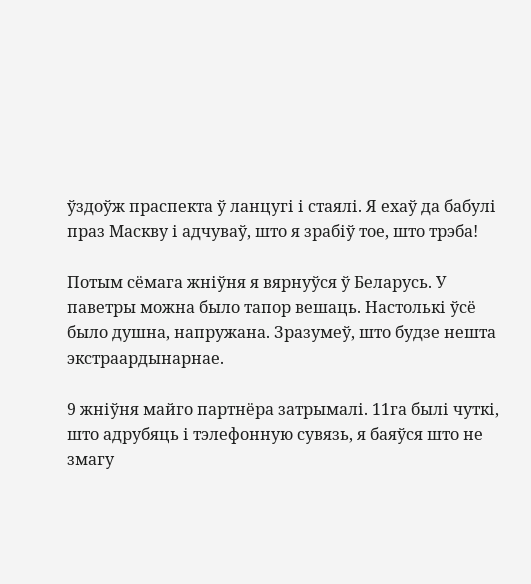ўздоўж праспекта ў ланцугі і стаялі. Я ехаў да бабулі праз Маскву і адчуваў, што я зрабіў тое, што трэба!

Потым сёмага жніўня я вярнуўся ў Беларусь. У паветры можна было тапор вешаць. Настолькі ўсё было душна, напружана. Зразумеў, што будзе нешта экстраардынарнае.

9 жніўня майго партнёра затрымалі. 11га былі чуткі, што адрубяць і тэлефонную сувязь, я баяўся што не змагу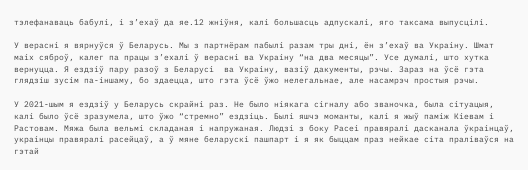тэлефанаваць бабулі, і з’ехаў да яе.12 жніўня, калі большасць адпускалі, яго таксама выпусцілі.

У верасні я вярнуўся ў Беларусь. Мы з партнёрам пабылі разам тры дні, ён з’ехаў ва Украіну. Шмат маіх сяброў, калег па працы з’ехалі ў верасні ва Украіну “на два месяцы”. Усе думалі, што хутка вернуцца. Я ездзіў пару разоў з Беларусі  ва Украіну, вазіў дакументы, рэчы. Зараз на ўсё гэта глядзіш зусім па-іншаму, бо здаецца, што гэта ўсё ўжо нелегальнае, але насамрэч простыя рэчы.

У 2021-шым я ездзіў у Беларусь скрайні раз. Не было ніякага сігналу або званочка, была сітуацыя, калі было ўсё зразумела, што ўжо “стремно” ездзіць. Былі яшчэ моманты, калі я жыў паміж Кіевам і Растовам. Мяжа была вельмі складаная і напружаная. Людзі з боку Расеі правяралі дасканала ўкраінцаў, украінцы правяралі расейцаў, а ў мяне беларускі пашпарт і я як быццам праз нейкае сіта праліваўся на гэтай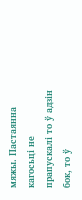мяжы. Пастаянна кагосьці не прапускалі то ў адзін бок, то ў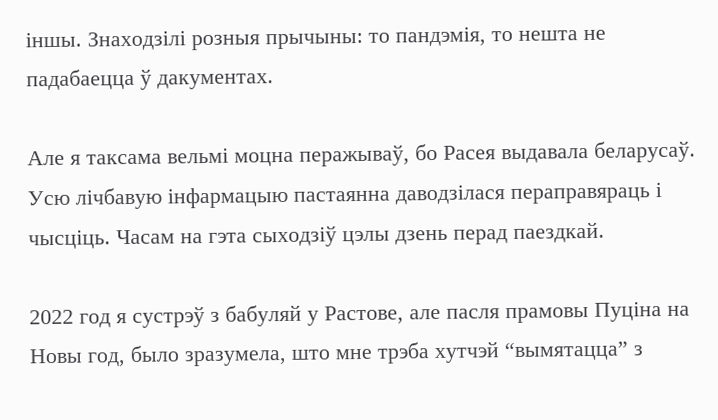іншы. Знаходзілі розныя прычыны: то пандэмія, то нешта не падабаецца ў дакументах.

Але я таксама вельмі моцна перажываў, бо Расея выдавала беларусаў. Усю лічбавую інфармацыю пастаянна даводзілася пераправяраць і чысціць. Часам на гэта сыходзіў цэлы дзень перад паездкай.

2022 год я сустрэў з бабуляй у Растове, але пасля прамовы Пуціна на Новы год, было зразумела, што мне трэба хутчэй “вымятацца” з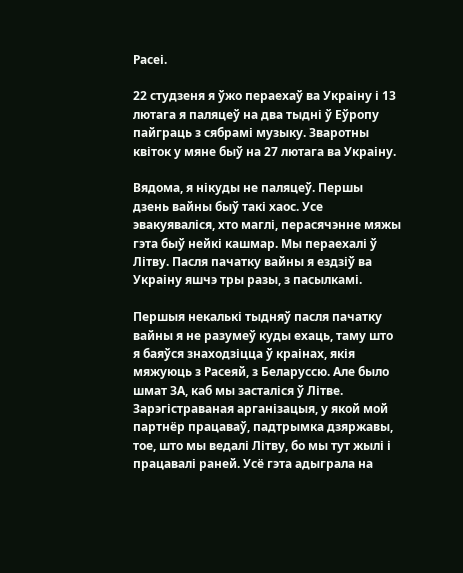Расеі.

22 студзеня я ўжо пераехаў ва Украіну і 13 лютага я паляцеў на два тыдні ў Еўропу пайграць з сябрамі музыку. Зваротны квіток у мяне быў на 27 лютага ва Украіну.

Вядома, я нікуды не паляцеў. Першы дзень вайны быў такі хаос. Усе эвакуяваліся, хто маглі, перасячэнне мяжы гэта быў нейкі кашмар. Мы пераехалі ў Літву. Пасля пачатку вайны я ездзіў ва Украіну яшчэ тры разы, з пасылкамі.

Першыя некалькі тыдняў пасля пачатку вайны я не разумеў куды ехаць, таму што я баяўся знаходзіцца ў краінах, якія мяжуюць з Расеяй, з Беларуссю. Але было шмат ЗА, каб мы засталіся ў Літве. Зарэгістраваная арганізацыя, у якой мой партнёр працаваў, падтрымка дзяржавы, тое, што мы ведалі Літву, бо мы тут жылі і працавалі раней. Усё гэта адыграла на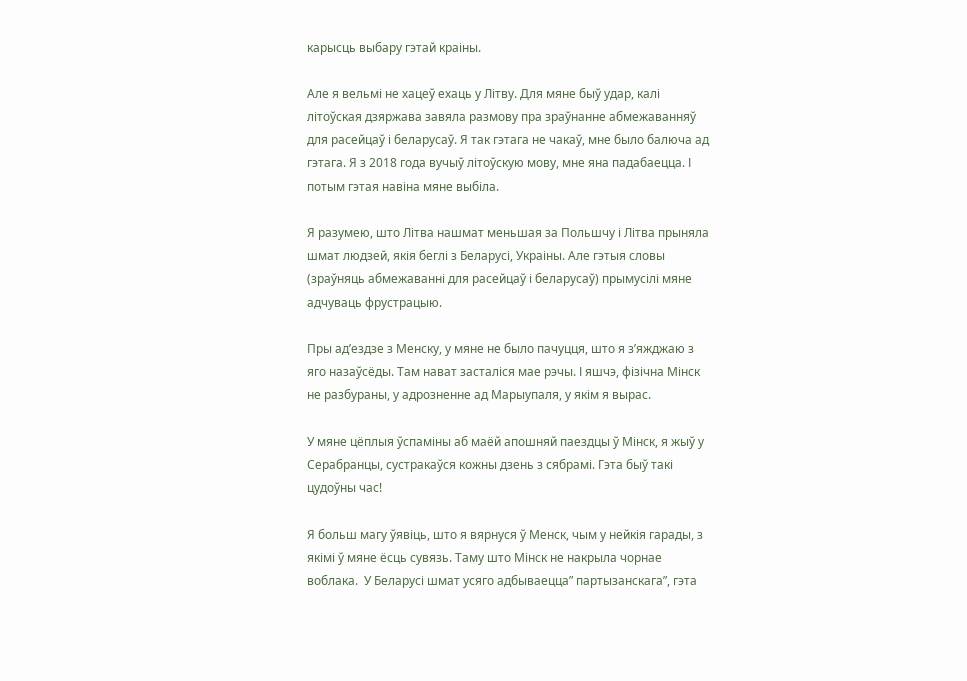карысць выбару гэтай краіны.

Але я вельмі не хацеў ехаць у Літву. Для мяне быў удар, калі літоўская дзяржава завяла размову пра зраўнанне абмежаванняў для расейцаў і беларусаў. Я так гэтага не чакаў, мне было балюча ад гэтага. Я з 2018 года вучыў літоўскую мову, мне яна падабаецца. І потым гэтая навіна мяне выбіла.

Я разумею, што Літва нашмат меньшая за Польшчу і Літва прыняла шмат людзей, якія беглі з Беларусі, Украіны. Але гэтыя словы (зраўняць абмежаванні для расейцаў і беларусаў) прымусілі мяне адчуваць фрустрацыю.

Пры ад’ездзе з Менску, у мяне не было пачуцця, што я з’яжджаю з яго назаўсёды. Там нават засталіся мае рэчы. І яшчэ, фізічна Мінск не разбураны, у адрозненне ад Марыупаля, у якім я вырас.

У мяне цёплыя ўспаміны аб маёй апошняй паездцы ў Мінск, я жыў у Серабранцы, сустракаўся кожны дзень з сябрамі. Гэта быў такі цудоўны час!

Я больш магу ўявіць, што я вярнуся ў Менск, чым у нейкія гарады, з якімі ў мяне ёсць сувязь. Таму што Мінск не накрыла чорнае воблака.  У Беларусі шмат усяго адбываецца” партызанскага”, гэта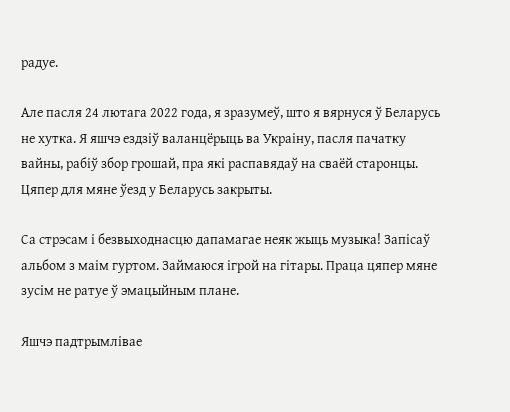радуе.

Але пасля 24 лютага 2022 года, я зразумеў, што я вярнуся ў Беларусь не хутка. Я яшчэ ездзіў валанцёрыць ва Украіну, пасля пачатку вайны, рабіў збор грошай, пра які распавядаў на сваёй старонцы. Цяпер для мяне ўезд у Беларусь закрыты.

Са стрэсам і безвыходнасцю дапамагае неяк жыць музыка! Запісаў альбом з маім гуртом. Займаюся ігрой на гітары. Праца цяпер мяне зусім не ратуе ў эмацыйным плане.

Яшчэ падтрымлівае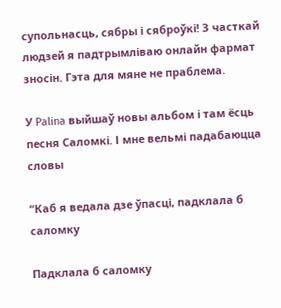супольнасць, сябры і сяброўкі! З часткай людзей я падтрымліваю онлайн фармат зносін. Гэта для мяне не праблема.

У Palina выйшаў новы альбом і там ёсць песня Cаломкі. І мне вельмі падабаюцца словы

“Каб я ведала дзе ўпасці, падклала б саломку

Падклала б саломку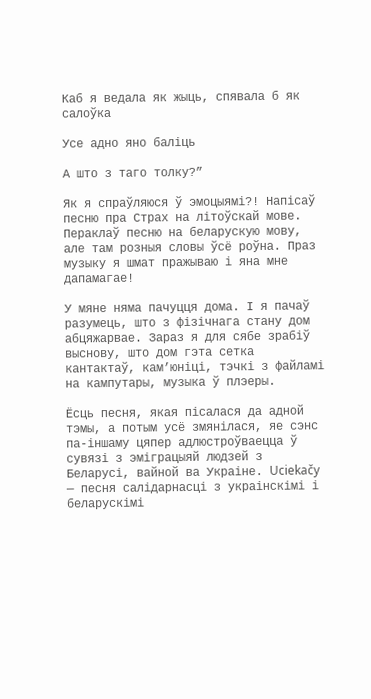Каб я ведала як жыць, спявала б як салоўка

Усе адно яно баліць

А што з таго толку?”

Як я спраўляюся ў эмоцыямі?! Напісаў песню пра Страх на літоўскай мове. Пераклаў песню на беларускую мову, але там розныя словы ўсё роўна. Праз музыку я шмат пражываю і яна мне дапамагае!

У мяне няма пачуцця дома. І я пачаў разумець, што з фізічнага стану дом абцяжарвае. Зараз я для сябе зрабіў выснову, што дом гэта сетка кантактаў, кам’юніці, тэчкі з файламі на кампутары, музыка ў плэеры.

Ёсць песня, якая пісалася да адной тэмы, а потым усё змянілася, яе сэнс па-іншаму цяпер адлюстроўваецца ў сувязі з эміграцыяй людзей з Беларусі, вайной ва Украіне. Uciekačy — песня салідарнасці з украінскімі і беларускімі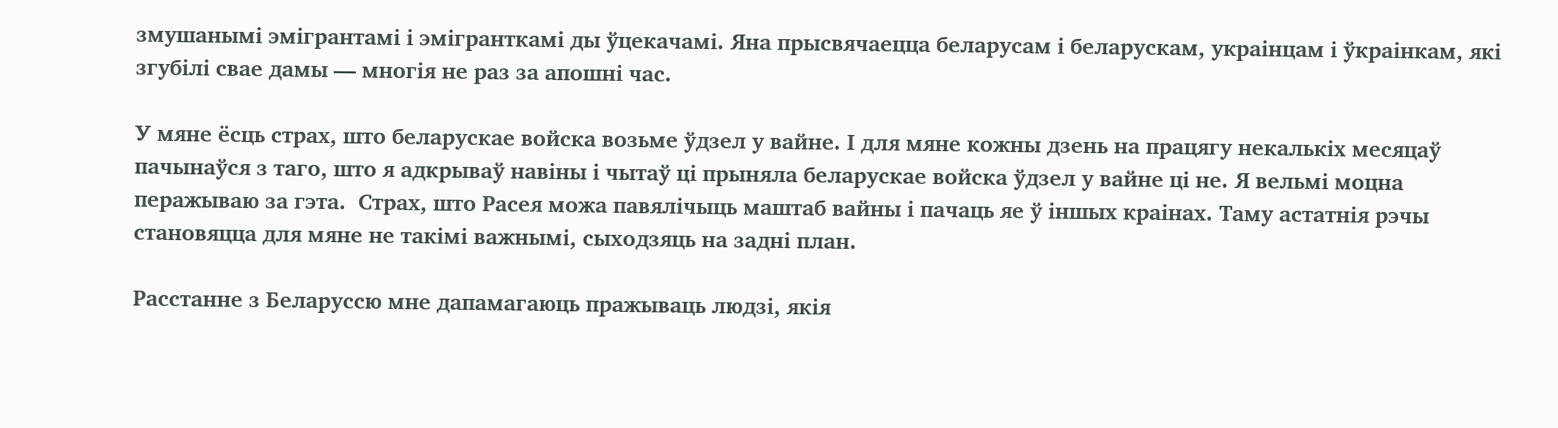змушанымі эмігрантамі і эмігранткамі ды ўцекачамі. Яна прысвячаецца беларусам і беларускам, украінцам і ўкраінкам, які згубілі свае дамы — многія не раз за апошні час.

У мяне ёсць страх, што беларускае войска возьме ўдзел у вайне. І для мяне кожны дзень на працягу некалькіх месяцаў пачынаўся з таго, што я адкрываў навіны і чытаў ці прыняла беларускае войска ўдзел у вайне ці не. Я вельмі моцна перажываю за гэта.  Страх, што Расея можа павялічыць маштаб вайны і пачаць яе ў іншых краінах. Таму астатнія рэчы становяцца для мяне не такімі важнымі, сыходзяць на задні план.

Расстанне з Беларуссю мне дапамагаюць пражываць людзі, якія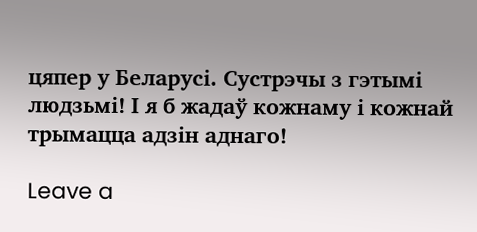цяпер у Беларусі. Сустрэчы з гэтымі людзьмі! І я б жадаў кожнаму і кожнай трымацца адзін аднаго!

Leave a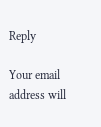Reply

Your email address will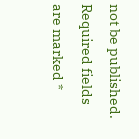not be published. Required fields are marked *